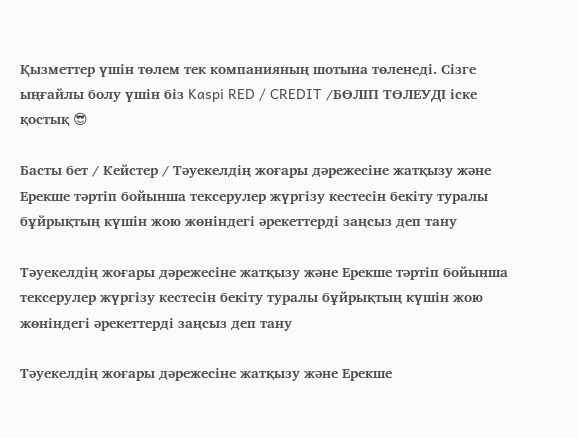Қызметтер үшін төлем тек компанияның шотына төленеді. Сізге ыңғайлы болу үшін біз Kaspi RED / CREDIT /БӨЛІП ТӨЛЕУДІ іске қостық 😎

Басты бет / Кейстер / Тәуекелдің жоғары дәрежесіне жатқызу және Ерекше тәртіп бойынша тексерулер жүргізу кестесін бекіту туралы бұйрықтың күшін жою жөніндегі әрекеттерді заңсыз деп тану

Тәуекелдің жоғары дәрежесіне жатқызу және Ерекше тәртіп бойынша тексерулер жүргізу кестесін бекіту туралы бұйрықтың күшін жою жөніндегі әрекеттерді заңсыз деп тану

Тәуекелдің жоғары дәрежесіне жатқызу және Ерекше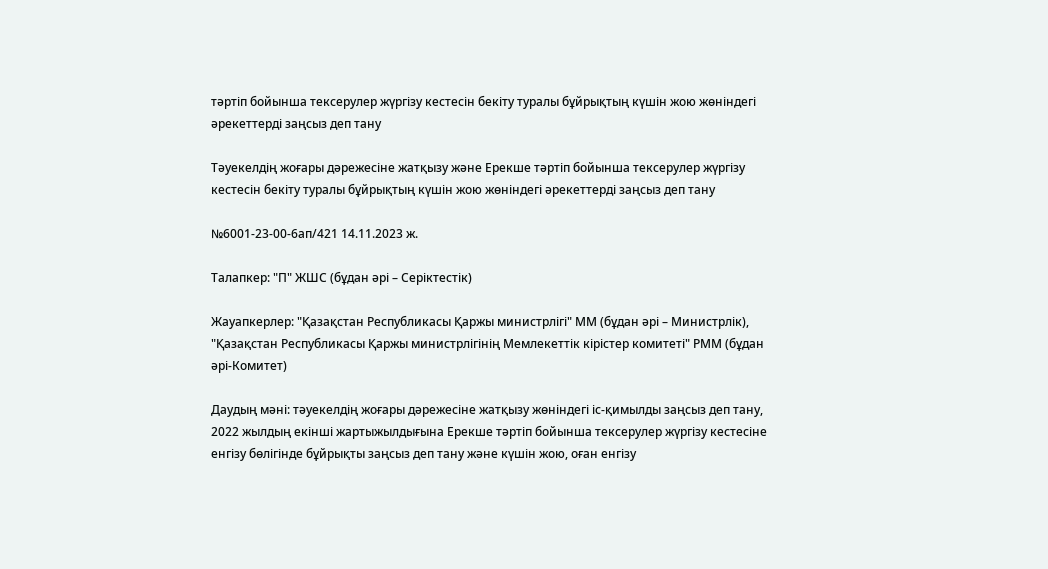тәртіп бойынша тексерулер жүргізу кестесін бекіту туралы бұйрықтың күшін жою жөніндегі әрекеттерді заңсыз деп тану

Тәуекелдің жоғары дәрежесіне жатқызу және Ерекше тәртіп бойынша тексерулер жүргізу кестесін бекіту туралы бұйрықтың күшін жою жөніндегі әрекеттерді заңсыз деп тану

№6001-23-00-6ап/421 14.11.2023 ж.

Талапкер: "П" ЖШС (бұдан әрі – Серіктестік)

Жауапкерлер: "Қазақстан Республикасы Қаржы министрлігі" ММ (бұдан әрі – Министрлік), "Қазақстан Республикасы Қаржы министрлігінің Мемлекеттік кірістер комитеті" РММ (бұдан әрі-Комитет)

Даудың мәні: тәуекелдің жоғары дәрежесіне жатқызу жөніндегі іс-қимылды заңсыз деп тану, 2022 жылдың екінші жартыжылдығына Ерекше тәртіп бойынша тексерулер жүргізу кестесіне енгізу бөлігінде бұйрықты заңсыз деп тану және күшін жою, оған енгізу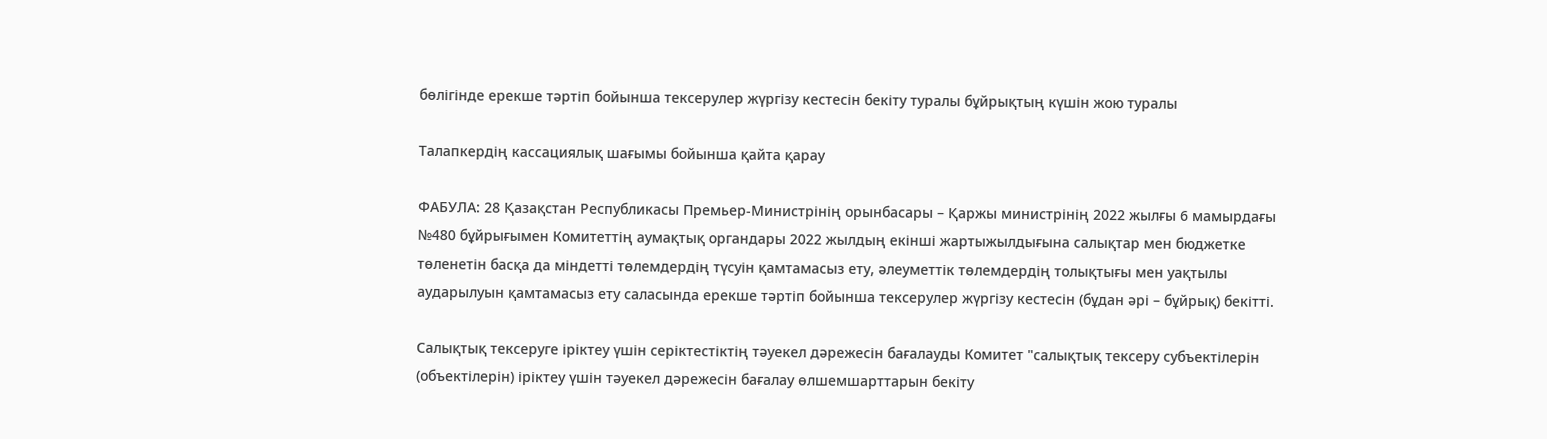бөлігінде ерекше тәртіп бойынша тексерулер жүргізу кестесін бекіту туралы бұйрықтың күшін жою туралы

Талапкердің кассациялық шағымы бойынша қайта қарау

ФАБУЛА: 28 Қазақстан Республикасы Премьер-Министрінің орынбасары – Қаржы министрінің 2022 жылғы 6 мамырдағы №480 бұйрығымен Комитеттің аумақтық органдары 2022 жылдың екінші жартыжылдығына салықтар мен бюджетке төленетін басқа да міндетті төлемдердің түсуін қамтамасыз ету, әлеуметтік төлемдердің толықтығы мен уақтылы аударылуын қамтамасыз ету саласында ерекше тәртіп бойынша тексерулер жүргізу кестесін (бұдан әрі – бұйрық) бекітті.

Салықтық тексеруге іріктеу үшін серіктестіктің тәуекел дәрежесін бағалауды Комитет "салықтық тексеру субъектілерін (объектілерін) іріктеу үшін тәуекел дәрежесін бағалау өлшемшарттарын бекіту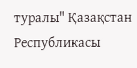туралы" Қазақстан Республикасы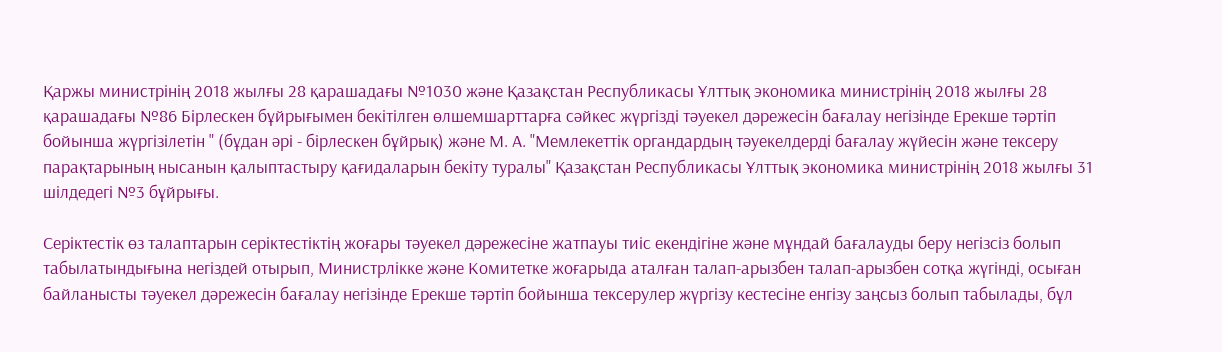Қаржы министрінің 2018 жылғы 28 қарашадағы №1030 және Қазақстан Республикасы Ұлттық экономика министрінің 2018 жылғы 28 қарашадағы №86 Бірлескен бұйрығымен бекітілген өлшемшарттарға сәйкес жүргізді тәуекел дәрежесін бағалау негізінде Ерекше тәртіп бойынша жүргізілетін " (бұдан әрі - бірлескен бұйрық) және М. А. "Мемлекеттік органдардың тәуекелдерді бағалау жүйесін және тексеру парақтарының нысанын қалыптастыру қағидаларын бекіту туралы" Қазақстан Республикасы Ұлттық экономика министрінің 2018 жылғы 31 шілдедегі №3 бұйрығы.

Серіктестік өз талаптарын серіктестіктің жоғары тәуекел дәрежесіне жатпауы тиіс екендігіне және мұндай бағалауды беру негізсіз болып табылатындығына негіздей отырып, Министрлікке және Комитетке жоғарыда аталған талап-арызбен талап-арызбен сотқа жүгінді, осыған байланысты тәуекел дәрежесін бағалау негізінде Ерекше тәртіп бойынша тексерулер жүргізу кестесіне енгізу заңсыз болып табылады, бұл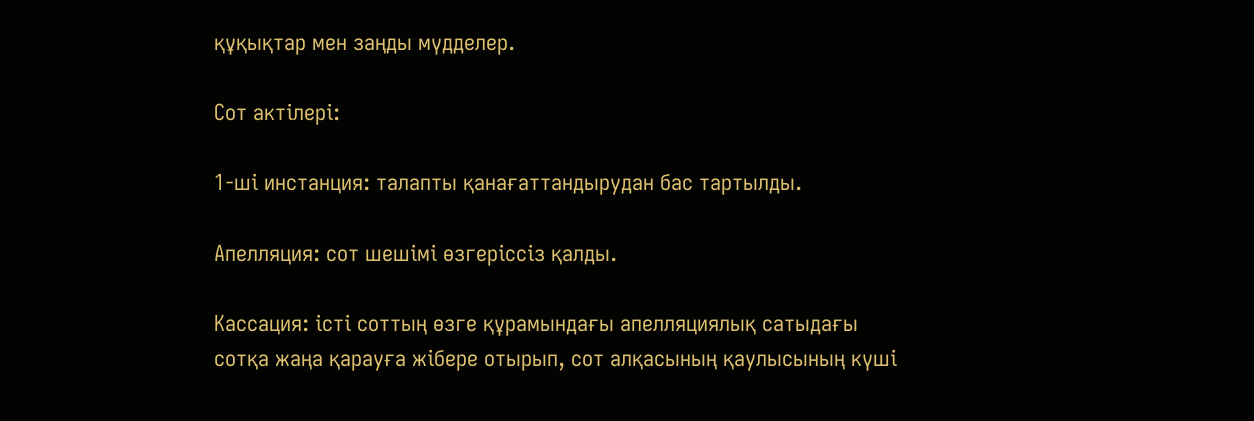құқықтар мен заңды мүдделер.

Сот актілері:

1-ші инстанция: талапты қанағаттандырудан бас тартылды.

Апелляция: сот шешімі өзгеріссіз қалды.

Кассация: істі соттың өзге құрамындағы апелляциялық сатыдағы сотқа жаңа қарауға жібере отырып, сот алқасының қаулысының күші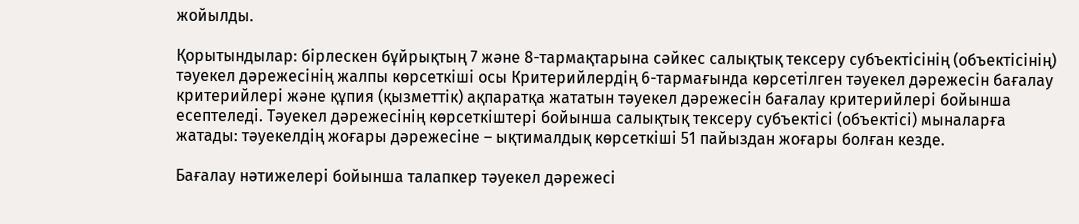жойылды.

Қорытындылар: бірлескен бұйрықтың 7 және 8-тармақтарына сәйкес салықтық тексеру субъектісінің (объектісінің) тәуекел дәрежесінің жалпы көрсеткіші осы Критерийлердің 6-тармағында көрсетілген тәуекел дәрежесін бағалау критерийлері және құпия (қызметтік) ақпаратқа жататын тәуекел дәрежесін бағалау критерийлері бойынша есептеледі. Тәуекел дәрежесінің көрсеткіштері бойынша салықтық тексеру субъектісі (объектісі) мыналарға жатады: тәуекелдің жоғары дәрежесіне – ықтималдық көрсеткіші 51 пайыздан жоғары болған кезде.

Бағалау нәтижелері бойынша талапкер тәуекел дәрежесі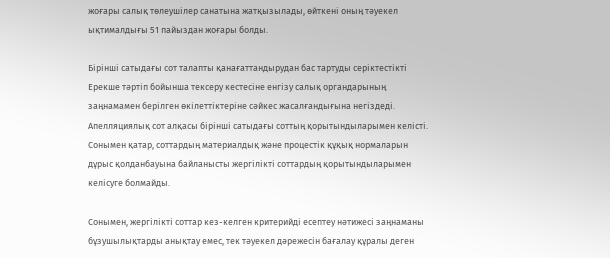жоғары салық төлеушілер санатына жатқызылады, өйткені оның тәуекел ықтималдығы 51 пайыздан жоғары болды.

Бірінші сатыдағы сот талапты қанағаттандырудан бас тартуды серіктестікті Ерекше тәртіп бойынша тексеру кестесіне енгізу салық органдарының заңнамамен берілген өкілеттіктеріне сәйкес жасалғандығына негіздеді. Апелляциялық сот алқасы бірінші сатыдағы соттың қорытындыларымен келісті. Сонымен қатар, соттардың материалдық және процестік құқық нормаларын дұрыс қолданбауына байланысты жергілікті соттардың қорытындыларымен келісуге болмайды.

Сонымен, жергілікті соттар кез-келген критерийді есептеу нәтижесі заңнаманы бұзушылықтарды анықтау емес, тек тәуекел дәрежесін бағалау құралы деген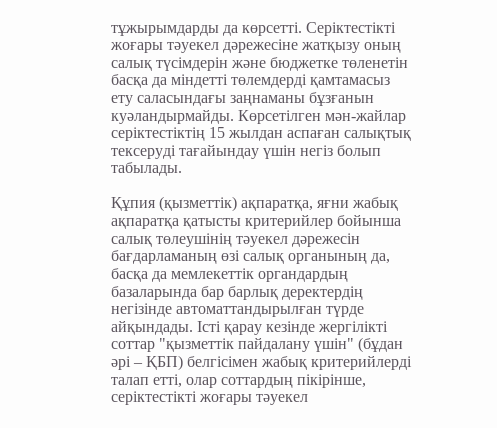тұжырымдарды да көрсетті. Серіктестікті жоғары тәуекел дәрежесіне жатқызу оның салық түсімдерін және бюджетке төленетін басқа да міндетті төлемдерді қамтамасыз ету саласындағы заңнаманы бұзғанын куәландырмайды. Көрсетілген мән-жайлар серіктестіктің 15 жылдан аспаған салықтық тексеруді тағайындау үшін негіз болып табылады.

Құпия (қызметтік) ақпаратқа, яғни жабық ақпаратқа қатысты критерийлер бойынша салық төлеушінің тәуекел дәрежесін бағдарламаның өзі салық органының да, басқа да мемлекеттік органдардың базаларында бар барлық деректердің негізінде автоматтандырылған түрде айқындады. Істі қарау кезінде жергілікті соттар "қызметтік пайдалану үшін" (бұдан әрі – ҚБП) белгісімен жабық критерийлерді талап етті, олар соттардың пікірінше, серіктестікті жоғары тәуекел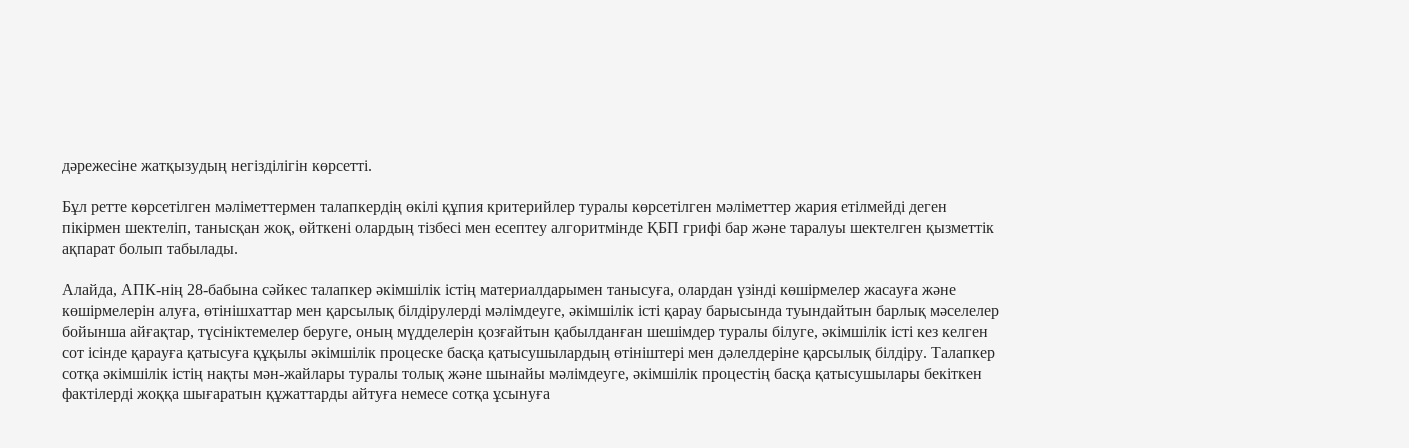дәрежесіне жатқызудың негізділігін көрсетті.

Бұл ретте көрсетілген мәліметтермен талапкердің өкілі құпия критерийлер туралы көрсетілген мәліметтер жария етілмейді деген пікірмен шектеліп, танысқан жоқ, өйткені олардың тізбесі мен есептеу алгоритмінде ҚБП грифі бар және таралуы шектелген қызметтік ақпарат болып табылады.

Алайда, АПК-нің 28-бабына сәйкес талапкер әкімшілік істің материалдарымен танысуға, олардан үзінді көшірмелер жасауға және көшірмелерін алуға, өтінішхаттар мен қарсылық білдірулерді мәлімдеуге, әкімшілік істі қарау барысында туындайтын барлық мәселелер бойынша айғақтар, түсініктемелер беруге, оның мүдделерін қозғайтын қабылданған шешімдер туралы білуге, әкімшілік істі кез келген сот ісінде қарауға қатысуға құқылы әкімшілік процеске басқа қатысушылардың өтініштері мен дәлелдеріне қарсылық білдіру. Талапкер сотқа әкімшілік істің нақты мән-жайлары туралы толық және шынайы мәлімдеуге, әкімшілік процестің басқа қатысушылары бекіткен фактілерді жоққа шығаратын құжаттарды айтуға немесе сотқа ұсынуға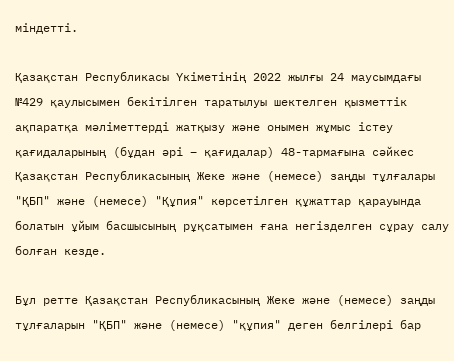міндетті.

Қазақстан Республикасы Үкіметінің 2022 жылғы 24 маусымдағы №429 қаулысымен бекітілген таратылуы шектелген қызметтік ақпаратқа мәліметтерді жатқызу және онымен жұмыс істеу қағидаларының (бұдан әрі – қағидалар) 48-тармағына сәйкес Қазақстан Республикасының Жеке және (немесе) заңды тұлғалары "ҚБП" және (немесе) "Құпия" көрсетілген құжаттар қарауында болатын ұйым басшысының рұқсатымен ғана негізделген сұрау салу болған кезде.

Бұл ретте Қазақстан Республикасының Жеке және (немесе) заңды тұлғаларын "ҚБП" және (немесе) "құпия" деген белгілері бар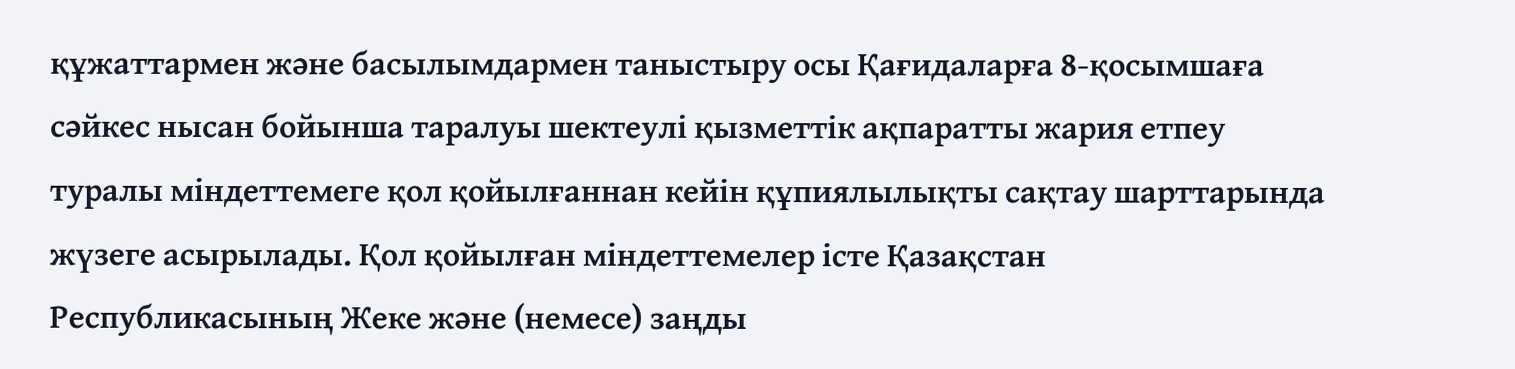құжаттармен және басылымдармен таныстыру осы Қағидаларға 8-қосымшаға сәйкес нысан бойынша таралуы шектеулі қызметтік ақпаратты жария етпеу туралы міндеттемеге қол қойылғаннан кейін құпиялылықты сақтау шарттарында жүзеге асырылады. Қол қойылған міндеттемелер істе Қазақстан Республикасының Жеке және (немесе) заңды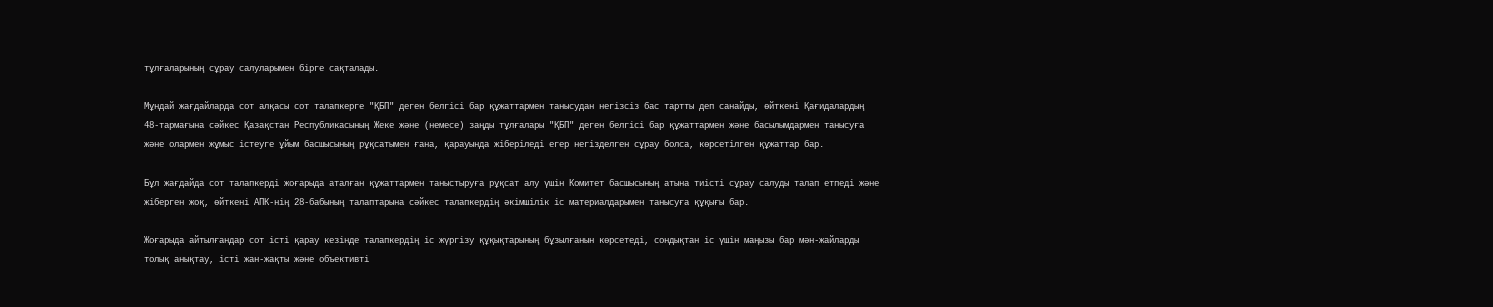тұлғаларының сұрау салуларымен бірге сақталады.

Мұндай жағдайларда сот алқасы сот талапкерге "ҚБП" деген белгісі бар құжаттармен танысудан негізсіз бас тартты деп санайды, өйткені Қағидалардың 48-тармағына сәйкес Қазақстан Республикасының Жеке және (немесе) заңды тұлғалары "ҚБП" деген белгісі бар құжаттармен және басылымдармен танысуға және олармен жұмыс істеуге ұйым басшысының рұқсатымен ғана, қарауында жіберіледі егер негізделген сұрау болса, көрсетілген құжаттар бар.

Бұл жағдайда сот талапкерді жоғарыда аталған құжаттармен таныстыруға рұқсат алу үшін Комитет басшысының атына тиісті сұрау салуды талап етпеді және жіберген жоқ, өйткені АПК-нің 28-бабының талаптарына сәйкес талапкердің әкімшілік іс материалдарымен танысуға құқығы бар.

Жоғарыда айтылғандар сот істі қарау кезінде талапкердің іс жүргізу құқықтарының бұзылғанын көрсетеді, сондықтан іс үшін маңызы бар мән-жайларды толық анықтау, істі жан-жақты және объективті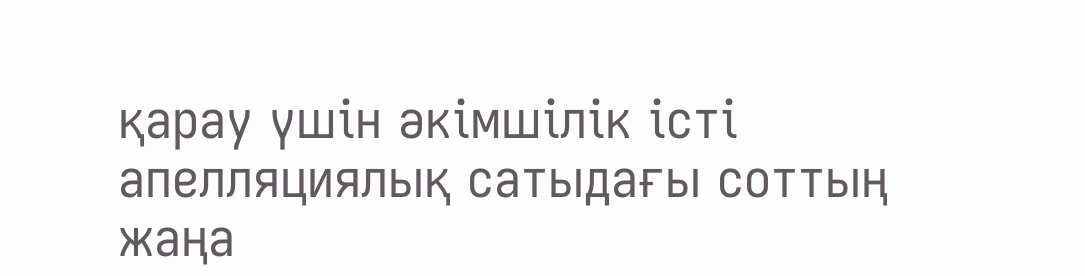қарау үшін әкімшілік істі апелляциялық сатыдағы соттың жаңа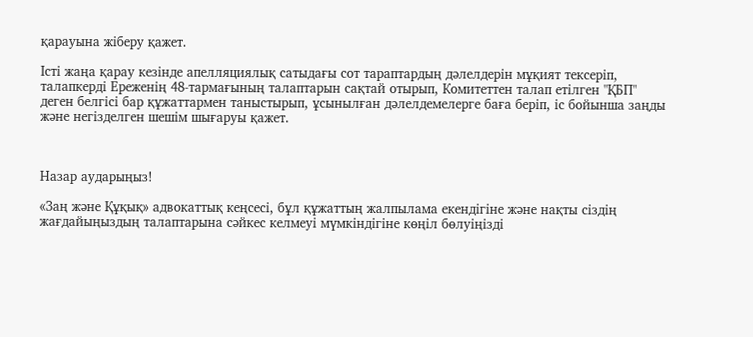қарауына жіберу қажет.

Істі жаңа қарау кезінде апелляциялық сатыдағы сот тараптардың дәлелдерін мұқият тексеріп, талапкерді Ереженің 48-тармағының талаптарын сақтай отырып, Комитеттен талап етілген "ҚБП" деген белгісі бар құжаттармен таныстырып, ұсынылған дәлелдемелерге баға беріп, іс бойынша заңды және негізделген шешім шығаруы қажет.



Назар аударыңыз!

«Заң және Құқық» адвокаттық кеңсесі, бұл құжаттың жалпылама екендігіне және нақты сіздің жағдайыңыздың талаптарына сәйкес келмеуі мүмкіндігіне көңіл бөлуіңізді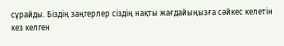сұрайды. Біздің заңгерлер сіздің нақты жағдайыңызға сәйкес келетін кез келген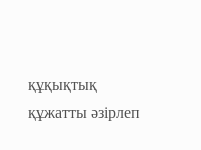құқықтық құжатты әзірлеп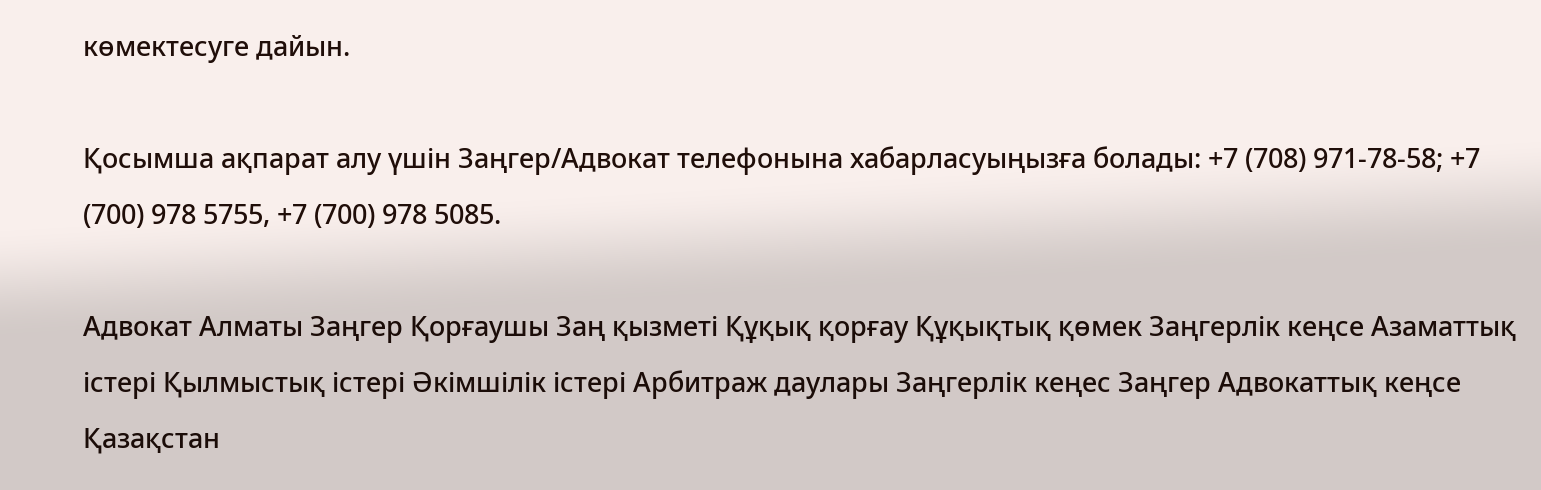көмектесуге дайын.

Қосымша ақпарат алу үшін Заңгер/Адвокат телефонына хабарласуыңызға болады: +7 (708) 971-78-58; +7 (700) 978 5755, +7 (700) 978 5085.

Адвокат Алматы Заңгер Қорғаушы Заң қызметі Құқық қорғау Құқықтық қөмек Заңгерлік кеңсе Азаматтық істері Қылмыстық істері Әкімшілік істері Арбитраж даулары Заңгерлік кеңес Заңгер Адвокаттық кеңсе Қазақстан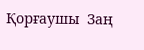Қорғаушы  Заң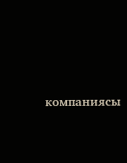компаниясы